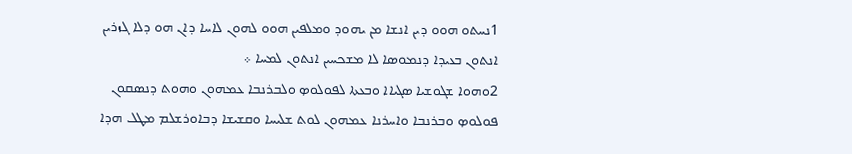1ܢܚܬܘ ܗܘܘ ܕܝܢ ܐܢܫܐ ܡܢ ܝܗܘܕ ܘܡܠܦܝܢ ܗܘܘ ܠܗܘܢ ܠܐܚܐ ܕܐܢ ܗܘ ܕܠܐ ܓܙܪܝܢ ܐܢܬܘܢ ܒܥܝܕܐ ܕܢܡܘܤܐ ܠܐ ܡܫܟܚܝܢ ܐܢܬܘܢ ܠܡܚܐ ܀
2ܘܗܘܐ ܫܓܘܫܝܐ ܤܓܝܐܐ ܘܒܥܬܐ ܠܦܘܠܘܤ ܘܠܒܪܢܒܐ ܥܡܗܘܢ ܘܗܘܬ ܕܢܤܩܘܢ ܦܘܠܘܤ ܘܒܪܢܒܐ ܘܐܚܪܢܐ ܥܡܗܘܢ ܠܘܬ ܫܠܝܚܐ ܘܩܫܝܫܐ ܕܒܐܘܪܫܠܡ ܡܛܠ ܗܕܐ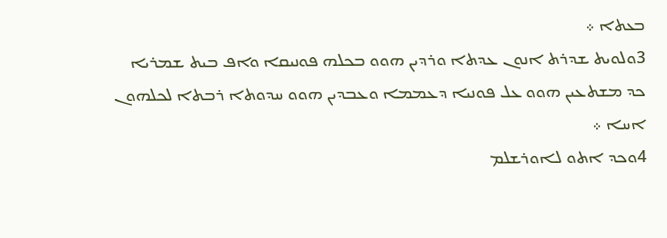ܒܥܬܐ ܀
3ܘܠܘܝܬ ܫܕܪܬ ܐܢܘܢ ܥܕܬܐ ܘܪܕܝܢ ܗܘܘ ܒܟܠܗ ܦܘܢܝܩܐ ܘܐܦ ܒܝܬ ܫܡܪܝܐ ܟܕ ܡܫܬܥܝܢ ܗܘܘ ܥܠ ܦܘܢܝܐ ܕܥܡܡܐ ܘܥܒܕܝܢ ܗܘܘ ܚܕܘܬܐ ܪܒܬܐ ܠܟܠܗܘܢ ܐܚܐ ܀
4ܘܟܕ ܐܬܘ ܠܐܘܪܫܠܡ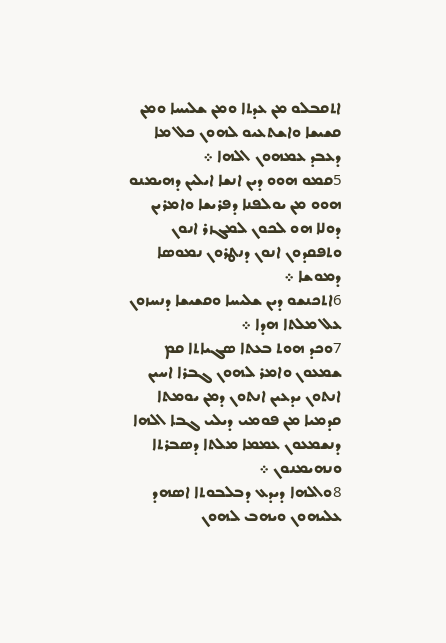ܐܬܩܒܠܘ ܡܢ ܥܕܬܐ ܘܡܢ ܫܠܝܚܐ ܘܡܢ ܩܫܝܫܐ ܘܐܫܬܥܝܘ ܠܗܘܢ ܟܠ ܡܐ ܕܥܒܕ ܥܡܗܘܢ ܐܠܗܐ ܀
5ܩܡܘ ܗܘܘ ܕܝܢ ܐܢܫܐ ܐܝܠܝܢ ܕܗܝܡܢܘ ܗܘܘ ܡܢ ܝܘܠܦܢܐ ܕܦܪܝܫܐ ܘܐܡܪܝܢ ܕܘܠܐ ܗܘ ܠܟܘܢ ܠܡܓܙܪ ܐܢܘܢ ܘܬܦܩܕܘܢ ܐܢܘܢ ܕܢܛܪܘܢ ܢܡܘܤܐ ܕܡܘܫܐ ܀
6ܐܬܟܢܫܘ ܕܝܢ ܫܠܝܚܐ ܘܩܫܝܫܐ ܕܢܚܙܘܢ ܥܠ ܡܠܬܐ ܗܕܐ ܀
7ܘܟܕ ܗܘܬ ܒܥܬܐ ܤܓܝܐܬܐ ܩܡ ܫܡܥܘܢ ܘܐܡܪ ܠܗܘܢ ܓܒܪܐ ܐܚܝܢ ܐܢܬܘܢ ܝܕܥܝܢ ܐܢܬܘܢ ܕܡܢ ܝܘܡܬܐ ܩܕܡܝܐ ܡܢ ܦܘܡܝ ܕܝܠܝ ܓܒܐ ܐܠܗܐ ܕܢܫܡܥܘܢ ܥܡܡܐ ܡܠܬܐ ܕܤܒܪܬܐ ܘܢܗܝܡܢܘܢ ܀
8ܘܐܠܗܐ ܕܝܕܥ ܕܒܠܒܘܬܐ ܐܤܗܕ ܥܠܝܗܘܢ ܘܝܗܒ ܠܗܘܢ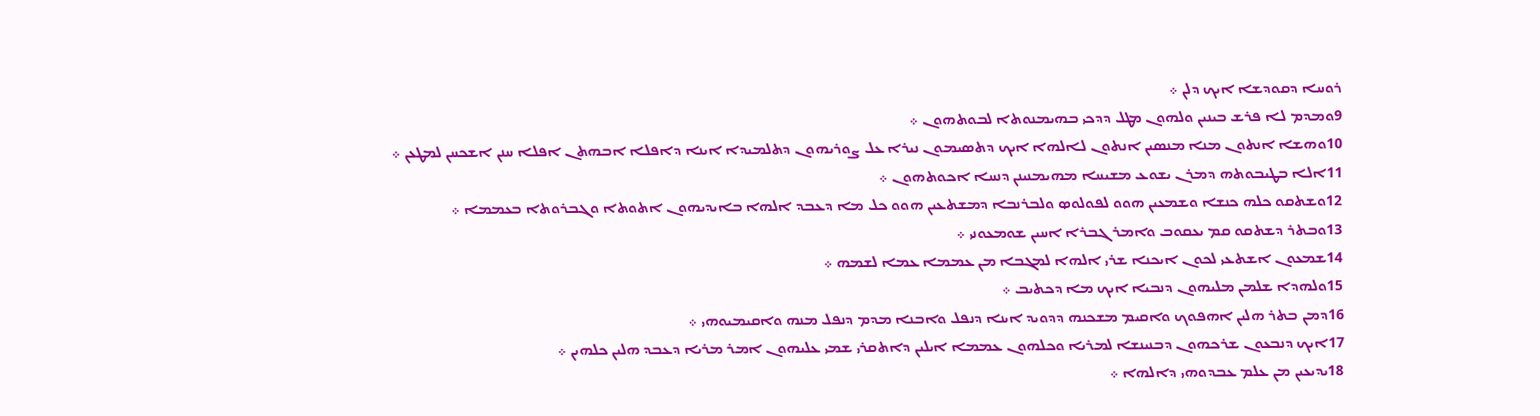ܪܘܚܐ ܕܩܘܕܫܐ ܐܝܟ ܕܠܢ ܀
9ܘܡܕܡ ܠܐ ܦܪܫ ܒܝܢܝܢ ܘܠܗܘܢ ܡܛܠ ܕܕܟܝ ܒܗܝܡܢܘܬܐ ܠܒܘܬܗܘܢ ܀
10ܘܗܫܐ ܐܢܬܘܢ ܡܢܐ ܡܢܤܝܢ ܐܢܬܘܢ ܠܐܠܗܐ ܐܝܟ ܕܬܤܝܡܘܢ ܢܝܪܐ ܥܠ ܨܘܪܝܗܘܢ ܕܬܠܡܝܕܐ ܐܝܢܐ ܕܐܦܠܐ ܐܒܗܬܢ ܐܦܠܐ ܚܢܢ ܐܫܟܚܢ ܠܡܛܥܢ ܀
11ܐܠܐ ܒܛܝܒܘܬܗ ܕܡܪܢ ܝܫܘܥ ܡܫܝܚܐ ܡܗܝܡܢܝܢܢ ܕܢܚܐ ܐܟܘܬܗܘܢ ܀
12ܘܫܬܩܘ ܟܠܗ ܟܢܫܐ ܘܫܡܥܝܢ ܗܘܘ ܠܦܘܠܘܤ ܘܠܒܪܢܒܐ ܕܡܫܬܥܝܢ ܗܘܘ ܟܠ ܡܐ ܕܥܒܕ ܐܠܗܐ ܒܐܝܕܝܗܘܢ ܐܬܘܬܐ ܘܓܒܪܘܬܐ ܒܥܡܡܐ ܀
13ܘܒܬܪ ܕܫܬܩܘ ܩܡ ܝܥܩܘܒ ܘܐܡܪ ܓܒܪܐ ܐܚܝܢ ܫܘܡܥܘܢܝ ܀
14ܫܡܥܘܢ ܐܫܬܥܝ ܠܟܘܢ ܐܝܟܢܐ ܫܪܝ ܐܠܗܐ ܠܡܓܒܐ ܡܢ ܥܡܡܐ ܥܡܐ ܠܫܡܗ ܀
15ܘܠܗܕܐ ܫܠܡܢ ܡܠܝܗܘܢ ܕܢܒܝܐ ܐܝܟ ܡܐ ܕܟܬܝܒ ܀
16ܕܡܢ ܒܬܪ ܗܠܝܢ ܐܗܦܘܟ ܘܐܩܝܡ ܡܫܟܢܗ ܕܕܘܝܕ ܐܝܢܐ ܕܢܦܠ ܘܐܒܢܐ ܡܕܡ ܕܢܦܠ ܡܢܗ ܘܐܩܝܡܝܘܗܝ ܀
17ܐܝܟ ܕܢܒܥܘܢ ܫܪܟܗܘܢ ܕܒܢܝܢܫܐ ܠܡܪܝܐ ܘܟܠܗܘܢ ܥܡܡܐ ܐܝܠܝܢ ܕܐܬܩܪܝ ܫܡܝ ܥܠܝܗܘܢ ܐܡܪ ܡܪܝܐ ܕܥܒܕ ܗܠܝܢ ܟܠܗܝܢ ܀
18ܝܕܝܥܝܢ ܡܢ ܥܠܡ ܥܒܕܘܗܝ ܕܐܠܗܐ ܀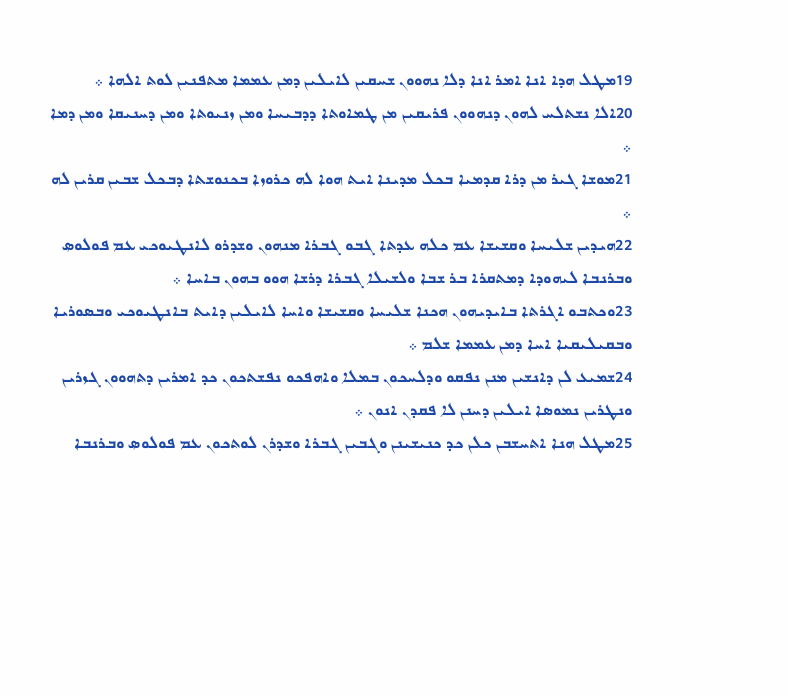19ܡܛܠ ܗܕܐ ܐܢܐ ܐܡܪ ܐܢܐ ܕܠܐ ܢܗܘܘܢ ܫܚܩܝܢ ܠܐܝܠܝܢ ܕܡܢ ܥܡܡܐ ܡܬܦܢܝܢ ܠܘܬ ܐܠܗܐ ܀
20ܐܠܐ ܢܫܬܠܚ ܠܗܘܢ ܕܢܗܘܘܢ ܦܪܝܩܝܢ ܡܢ ܛܡܐܘܬܐ ܕܕܒܝܚܐ ܘܡܢ ܙܢܝܘܬܐ ܘܡܢ ܕܚܢܝܩܐ ܘܡܢ ܕܡܐ ܀
21ܡܘܫܐ ܓܝܪ ܡܢ ܕܪܐ ܩܕܡܝܐ ܒܟܠ ܡܕܝܢܐ ܐܝܬ ܗܘܐ ܠܗ ܟܪܘܙܐ ܒܟܢܘܫܬܐ ܕܒܟܠ ܫܒܝܢ ܩܪܝܢ ܠܗ ܀
22ܗܝܕܝܢ ܫܠܝܚܐ ܘܩܫܝܫܐ ܥܡ ܟܠܗ ܥܕܬܐ ܓܒܘ ܓܒܪܐ ܡܢܗܘܢ ܘܫܕܪܘ ܠܐܢܛܝܘܟܝ ܥܡ ܦܘܠܘܤ ܘܒܪܢܒܐ ܠܝܗܘܕܐ ܕܡܬܩܪܐ ܒܪ ܫܒܐ ܘܠܫܝܠܐ ܓܒܪܐ ܕܪܫܐ ܗܘܘ ܒܗܘܢ ܒܐܚܐ ܀
23ܘܟܬܒܘ ܐܓܪܬܐ ܒܐܝܕܝܗܘܢ ܗܟܢܐ ܫܠܝܚܐ ܘܩܫܝܫܐ ܘܐܚܐ ܠܐܝܠܝܢ ܕܐܝܬ ܒܐܢܛܝܘܟܝ ܘܒܤܘܪܝܐ ܘܒܩܝܠܝܩܝܐ ܐܚܐ ܕܡܢ ܥܡܡܐ ܫܠܡ ܀
24ܫܡܝܥ ܠܢ ܕܐܢܫܝܢ ܡܢܢ ܢܦܩܘ ܘܕܠܚܟܘܢ ܒܡܠܐ ܘܐܗܦܟܘ ܢܦܫܬܟܘܢ ܟܕ ܐܡܪܝܢ ܕܬܗܘܘܢ ܓܙܪܝܢ ܘܢܛܪܝܢ ܢܡܘܤܐ ܐܝܠܝܢ ܕܚܢܢ ܠܐ ܦܩܕܢ ܐܢܘܢ ܀
25ܡܛܠ ܗܢܐ ܐܬܚܫܒܢ ܟܠܢ ܟܕ ܟܢܝܫܝܢܢ ܘܓܒܝܢ ܓܒܪܐ ܘܫܕܪܢ ܠܘܬܟܘܢ ܥܡ ܦܘܠܘܤ ܘܒܪܢܒܐ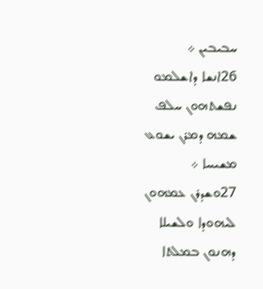ܚܒܝܒܝܢ ܀
26ܐܢܫܐ ܕܐܫܠܡܘ ܢܦܫܬܗܘܢ ܚܠܦ ܫܡܗ ܕܡܪܢ ܝܫܘܥ ܡܫܝܚܐ ܀
27ܘܫܕܪܢ ܥܡܗܘܢ ܠܝܗܘܕܐ ܘܠܫܝܠܐ ܕܗܢܘܢ ܒܡܠܬܐ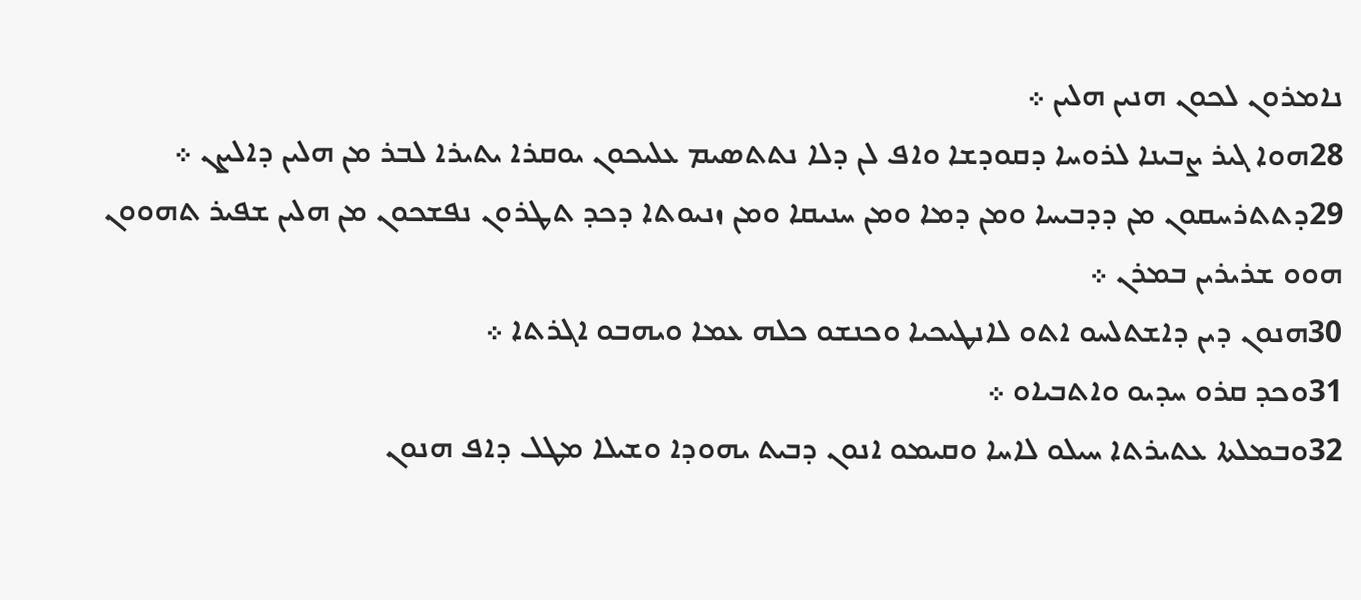ܢܐܡܪܘܢ ܠܟܘܢ ܗܢܝܢ ܗܠܝܢ ܀
28ܗܘܐ ܓܝܪ ܨܒܝܢܐ ܠܪܘܚܐ ܕܩܘܕܫܐ ܘܐܦ ܠܢ ܕܠܐ ܢܬܬܤܝܡ ܥܠܝܟܘܢ ܝܘܩܪܐ ܝܬܝܪܐ ܠܒܪ ܡܢ ܗܠܝܢ ܕܐܠܨܢ ܀
29ܕܬܬܪܚܩܘܢ ܡܢ ܕܕܒܝܚܐ ܘܡܢ ܕܡܐ ܘܡܢ ܚܢܝܩܐ ܘܡܢ ܙܢܝܘܬܐ ܕܟܕ ܬܛܪܘܢ ܢܦܫܟܘܢ ܡܢ ܗܠܝܢ ܫܦܝܪ ܬܗܘܘܢ ܗܘܘ ܫܪܝܪܝܢ ܒܡܪܢ ܀
30ܗܢܘܢ ܕܝܢ ܕܐܫܬܠܚܘ ܐܬܘ ܠܐܢܛܝܟܝܐ ܘܟܢܫܘ ܟܠܗ ܥܡܐ ܘܝܗܒܘ ܐܓܪܬܐ ܀
31ܘܟܕ ܩܪܘ ܚܕܝܘ ܘܐܬܒܝܐܘ ܀
32ܘܒܡܠܬܐ ܥܬܝܪܬܐ ܚܝܠܘ ܠܐܚܐ ܘܩܝܡܘ ܐܢܘܢ ܕܒܝܬ ܝܗܘܕܐ ܘܫܝܠܐ ܡܛܠ ܕܐܦ ܗܢܘܢ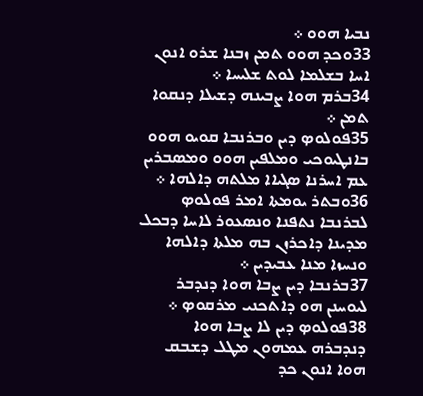ܢܒܝܐ ܗܘܘ ܀
33ܘܟܕ ܗܘܘ ܬܡܢ ܙܒܢܐ ܫܪܘ ܐܢܘܢ ܐܚܐ ܒܫܠܡܐ ܠܘܬ ܫܠܝܚܐ ܀
34ܒܪܡ ܗܘܐ ܨܒܝܢܗ ܕܫܝܠܐ ܕܢܩܘܐ ܬܡܢ ܀
35ܦܘܠܘܤ ܕܝܢ ܘܒܪܢܒܐ ܩܘܝܘ ܗܘܘ ܒܐܢܛܝܘܟܝ ܘܡܠܦܝܢ ܗܘܘ ܘܡܤܒܪܝܢ ܥܡ ܐܚܪܢܐ ܤܓܝܐܐ ܡܠܬܗ ܕܐܠܗܐ ܀
36ܘܒܬܪ ܝܘܡܬܐ ܐܡܪ ܦܘܠܘܤ ܠܒܪܢܒܐ ܢܬܦܢܐ ܘܢܤܥܘܪ ܠܐܚܐ ܕܒܟܠ ܡܕܝܢܐ ܕܐܟܪܙܢ ܒܗ ܡܠܬܐ ܕܐܠܗܐ ܘܢܚܙܐ ܡܢܐ ܥܒܝܕܝܢ ܀
37ܒܪܢܒܐ ܕܝܢ ܨܒܐ ܗܘܐ ܕܢܕܒܪ ܠܝܘܚܢܢ ܗܘ ܕܐܬܟܢܝ ܡܪܩܘܤ ܀
38ܦܘܠܘܤ ܕܝܢ ܠܐ ܨܒܐ ܗܘܐ ܕܢܕܒܪܗ ܥܡܗܘܢ ܡܛܠ ܕܫܒܩ ܗܘܐ ܐܢܘܢ ܟܕ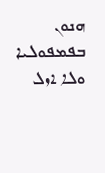ܗܢܘܢ ܒܦܡܦܘܠܝܐ ܘܠܐ ܐܙܠ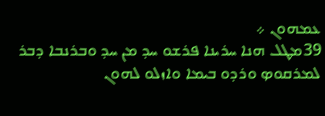ܥܡܗܘܢ ܀
39ܡܛܠ ܗܢܐ ܚܪܝܢܐ ܦܪܫܘ ܚܕ ܡܢ ܚܕ ܘܒܪܢܒܐ ܕܒܪ ܠܡܪܩܘܤ ܘܪܕܘ ܒܝܡܐ ܘܐܙܠܘ ܠܗܘܢ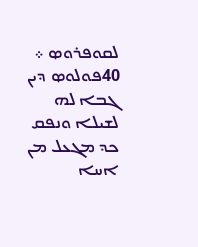ܠܩܘܦܪܘܤ ܀
40ܦܘܠܘܤ ܕܝܢ ܓܒܐ ܠܗ ܠܫܝܠܐ ܘܢܦܩ ܟܕ ܡܓܥܠ ܡܢ ܐܚܐ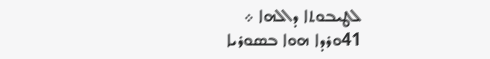ܠܛܝܒܘܬܐ ܕܐܠܗܐ ܀
41ܘܪܕܐ ܗܘܐ ܒܤܘܪܝܐ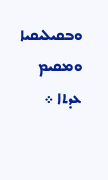ܘܒܩܝܠܝܩܝܐ ܘܡܩܝܡ ܥܕܬܐ ܀